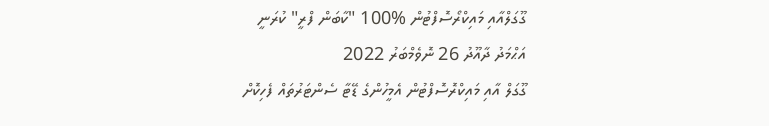ގޫގަލްއާއި މައިކްރޯސޮފްޓުން %100 "ކާބަން ފްރީ" ކުރަނީ
އަޙްމަދު ދާއޫދު 26 ނޮވެމްބަރު 2022
ގޫގަލް އާއި މައިކްރޮސޮފްޓުން އެމީހުންގެ ޑޭޓާ ސެންޓަރުތައް ފެހިކޮށް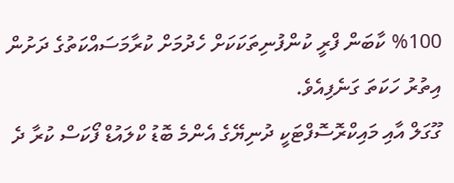%100 ކާބަން ފްރީ ކުންފުނިތަކަކަށް ހެދުމަށް ކުރާމަސައްކަތުގެ ދަށުން އިތުރު ހަކަތަ ގަނެފިއެވެ.
ގޫގަލް އާއި މައިކްރޮސޮފްޓަކީ ދުނިޔޭގެ އެންމެ ބޮޑު ކްލައުޑް ފޯކަސް ކުރާ ދެ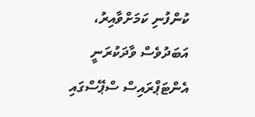ކުންފުނި ކަމަށްވާއިރު، އަބަދުވެސް ވާދަކުރަނީ އެންޓަޕްރައިސް ސްޕޭސްގައި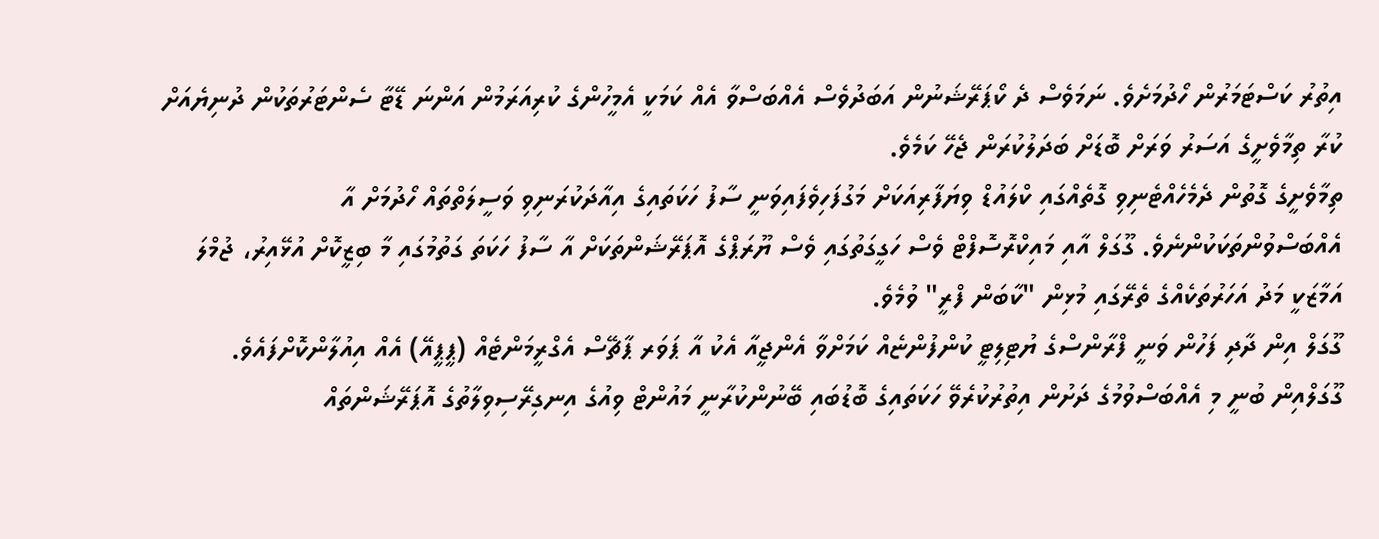އިތުރު ކަސްޓަމަރުން ހޯދުމަށެވެ. ނަމަވެސް ދެ ކޯޕަރޭޝަނުން އަބަދުވެސް އެއްބަސްވާ އެއް ކަމަކީ އެމީހުންގެ ކުރިއަރަމުން އަންނަ ޑޭޓާ ސެންޓަރުތަކުން ދުނިޔެއަށް ކުރާ ތިމާވެށީގެ އަސަރު ވަރަށް ބޮޑަށް ބަދަލުކުރަން ޖެހޭ ކަމެވެ.
ތިމާވެށީގެ ގޮތުން ދެމެހެއްޓެނިވި ގޮތެއްގައި ކްލައުޑް ވިޔަފާރިއަކަށް މަގުފަހިވެފައިވަނީ ސާފު ހަކަތައިގެ އިއާދަކުރަނިވި ވަސީލަތްތައް ހޯދުމަށް އާ އެއްބަސްވުންތަކަކުންނެވެ. ގޫގަލް އާއި މައިކްރޮސޮފްޓް ވެސް ހަގީގަތުގައި ވެސް ޔޫރަޕްގެ އޮޕަރޭޝަންތަކަށް އާ ސާފު ހަކަތަ ގަތުމުގައި މާ ބިޒީކޮށް އުޅޭއިރު، ޖުމްލަ އަމާޒަކީ މަދު އަހަރުތަކެއްގެ ތެރޭގައި މުޅިން "ކާބަން ފްރީ" ވުމެވެ.
ގޫގަލް އިން ދާދި ފަހުން ވަނީ ފްރާންސްގެ ޔުޓިލިޓީ ކުންފުންޏެއް ކަމަށްވާ އެންޖީއާ އެކު އާ ޕަވަރ ޕާޗޭސް އެގްރީމަންޓެއް (ޕީޕީއޭ) އެއް އިއުލާންކޮށްފައެވެ. ގޫގަލްއިން ބުނީ މި އެއްބަސްވުމުގެ ދަށުން އިތުރުކުރެވޭ ހަކަތައިގެ ބޮޑުބައި ބޭނުންކުރާނީ މައުންޓް ވިއުގެ އިނގިރޭސިވިލާތުގެ އޮޕަރޭޝަންތައް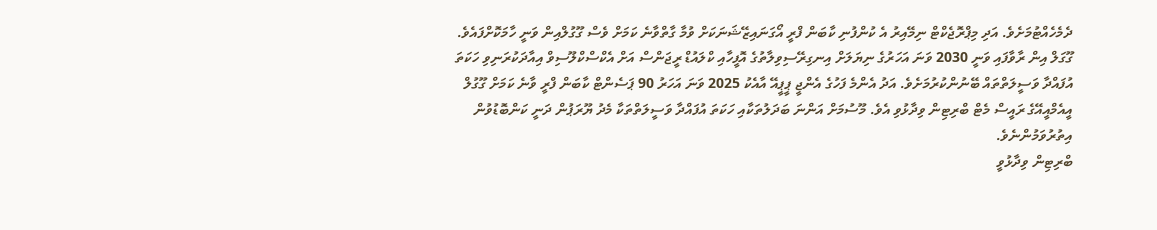ދެމެހެއްޓުމަށެވެ. އަދި މިޕްރޮޖެކްޓް ނިމޭއިރު އެ ކުންފުނި ކާބަން ފްރީ އޯގަނައިޒޭޝަނަކަށް ވުމާ ގާތްވާނެ ކަމަށް ވެސް ގޫގުލްއިން ވަނީ ހާމަކޮށްފައެވެ.
ގޫގަލް އިން ރާވާފައި ވަނީ 2030 ވަނަ އަހަރުގެ ނިޔަލަށް އިނގިރޭސިވިލާތުގެ އޮފީހާއި ކްލައުޑް ރީޖަންސް އަށް އެކްސްކްލޫސިވް އިއާދަކުރަނިވި ހަކަތަ އުފައްދާ ވަސީލަތްތައް ބޭނުންކުރުމަށެވެ. އަދު އެންމެ ފަހުގެ އެންޖީ ޕީޕީއޭ އާއެކު 2025 ވަނަ އަހަރު 90 ޕަސެންޓް ކާބަން ފްރީ ވާނެ ކަމަށް ގޫގުލް އީއެމްއީއޭގެ ރައީސް މެޓް ބްރިޓިން ވިދާޅުވި އެވެ. މޫސުމަށް އަންނަ ބަދަލުތަކާއި ހަކަތަ އުފައްދާ ވަސީލަތްތަކާ މެދު ޔޫރަޕުން ދަނީ ކަންބޮޑުވުން އިތުރުވަމުންނެވެ.
ބްރިޓިން ވިދާޅުވީ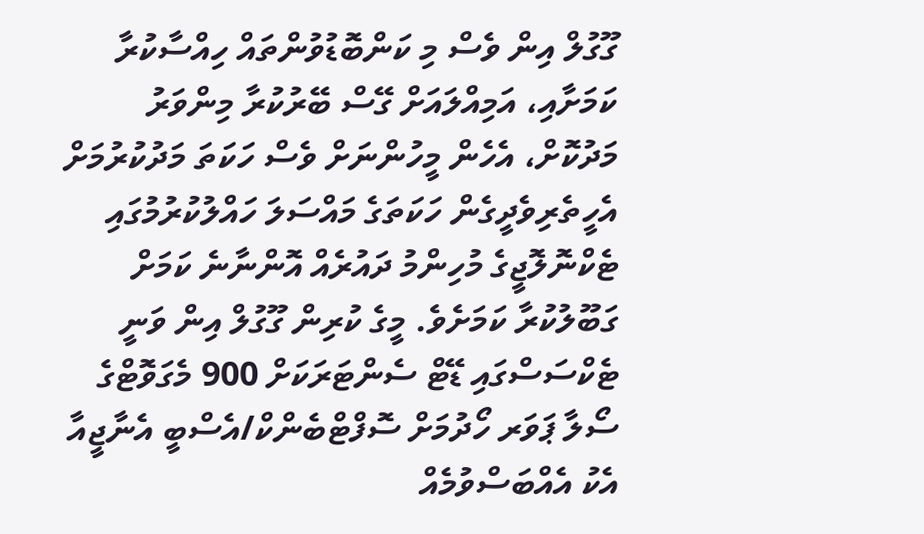ގޫގުލް އިން ވެސް މި ކަންބޮޑުވުންތައް ހިއްސާކުރާ ކަމަށާއި، އަމިއްލައަށް ގޭސް ބޭރުކުރާ މިންވަރު މަދުކޮށް، އެހެން މީހުންނަށް ވެސް ހަކަތަ މަދުކުރުމަށް އެހީތެރިވެދީގެން ހަކަތަގެ މައްސަލަ ހައްލުކުރުމުގައި ޓެކްނޮލޮޖީގެ މުހިންމު ދައުރެއް އޮންނާނެ ކަމަށް ގަބޫލުކުރާ ކަމަށެވެ. މީގެ ކުރިން ގޫގުލް އިން ވަނީ ޓެކްސަސްގައި ޑޭޓް ސެންޓަރަކަށް 900 މެގަވޮޓްގެ ސޯލާ ޕަވަރ ހޯދުމަށް ސޮފްޓްބެންކް/އެސްބީ އެނާޖީއާ އެކު އެއްބަސްވުމެއް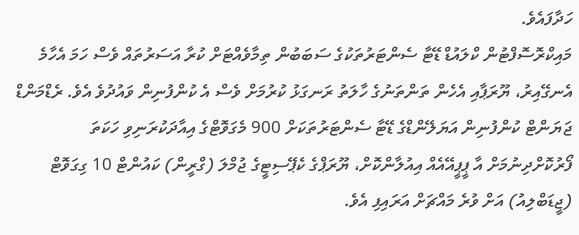ހަދާފައެވެ.
މައިކްރޮސޮފްޓުން ކްލައުޑް ޑޭޓާ ސެންޓަރުތަކުގެ ސަބަބުން ތިމާވެއްޓަށް ކުރާ އަސަރުތައް ވެސް ހަމަ އެހާމެ އެނގޭއިރު، ޔޫރަޕާއި އެހެން ތަންތަނުގެ ހާލަތު ރަނގަޅު ކުރުމަށް ވެސް އެ ކުންފުނިން ވައުދުވެ އެވެ. ރެޑްމަންޑް ޖަޔަންޓް ކުންފުނިން އަޔަލޭންޑްގެ ޑޭޓާ ސެންޓަރުތަކަށް 900 މެގަވޮޓްގެ އިއާދަކުރަނިވި ހަކަތަ ފޯރުކޮށްދިނުމަށް އާ ޕީޕީއޭއެއް އިއުލާންކޮށް، ޔޫރަޕްގެ ކެޕޭސިޓީގެ ޖުމްލަ (ގްރީން) ކައުންޓް 10 ގިގަވޮޓް (ޖީޑަބްލިއު) އަށް ވުރެ މައްޗަށް އަރައިފި އެވެ.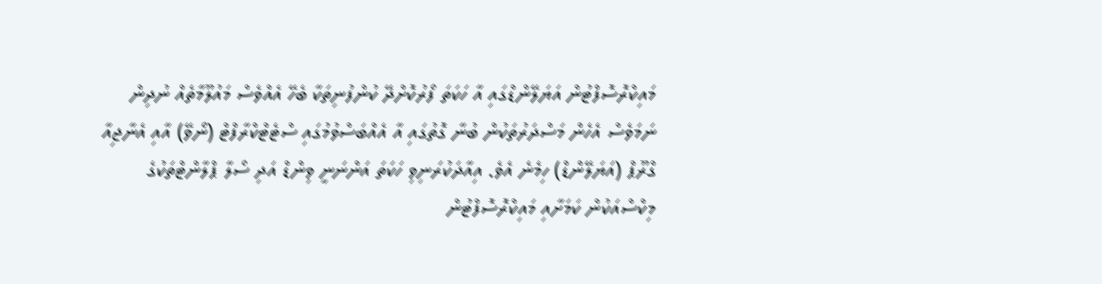މައިކްރޮސޮފްޓުން އަޔަލޭންޑްގައި އާ ހަކަތަ ފޯރުކޮށްދޭ ކުންފުނިތަކާ ބެހޭ އެއްވެސް މައުލޫމާތެއް ނުދިން ނަމަވެސް އެހެން މަސްދަރުތަކުން ބުނާ ގޮތުގައި އާ އެއްބަސްވުމުގައި ސްޓެޓްކްރާފްޓް (ނޯވޭ) އާއި އެނާޖިއާ ގްރޫޕް (އަޔަލޭންޑް) ހިމެނެ އެވެ. އިއާދަކުރަނިވި ހަކަތަ އަންނަނީ ވިންޑް އަދި ސޯލާ ޕްލާންޓްތަކުގެ މިކްސްއަކުން ކަމަށާއި މައިކްރޮސޮފްޓުން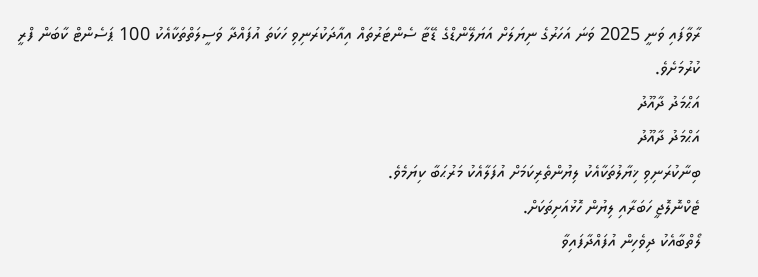ރާވާފައި ވަނީ 2025 ވަނަ އަހަރުގެ ނިޔަލަށް އަޔަލޭންޑްގެ ޑޭޓާ ސެންޓަރުތައް އިއާދަކުރަނިވި ހަކަތަ އުފައްދާ ވަސީލަތްތަކާއެކު 100 ޕަސެންޓް ކާބަން ފްރީ ކުރުމަށެވެ.
އަޙްމަދު ދާއޫދު
އަޙްމަދު ދާއޫދު
ބިނާކުރަނިވި ޚިޔާލުތަކާއެކު ލިޔުންތެރިކަމަށް އުފަލާއެކު މަރުޙަބާ ކިޔަމެވެ.
ޓެކްނޮލޮޖީ ހަބަރާއި ލިޔުން ހޮޅުއަށިތަކަށް.
ލޯތްބާއެކު ދިވެހިން އުފައްދާފައިވާ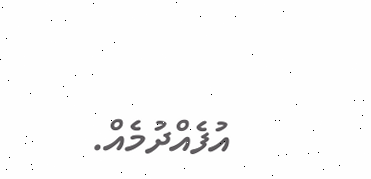އުފެއްދުމެއް.